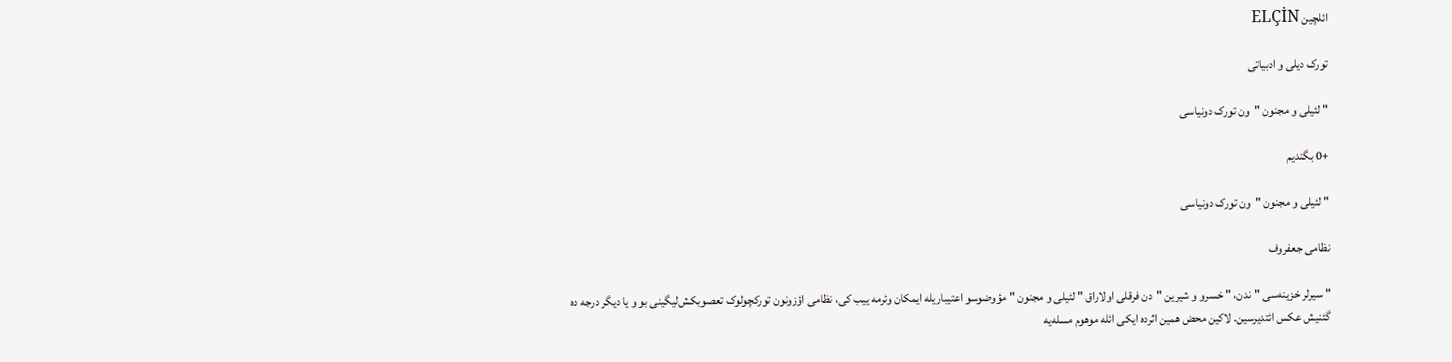ائلچین ELÇİN

تورک دیلی و ادبیاتی

" لئیلی و مجنون "ون تورک دونیاسی

+0 بگندیم

" لئیلی و مجنون "ون تورک دونیاسی

نظامی جعفروف

" سیرلر خزینه‌سی "ندن، " خسرو و شیرین "دن فرقلی اولاراق " لئیلی و مجنون " مؤوضوسو اعتیباریله ایمکان وئرمه ییب کی، نظامی اؤزونون تورکچولوک تعصوبکش‌لیگینی بو و یا دیگر درجه ده گئنیش عکس ائتدیرسین. لاکین محض همین اثرده ایکی ائله موهوم مسله‌یه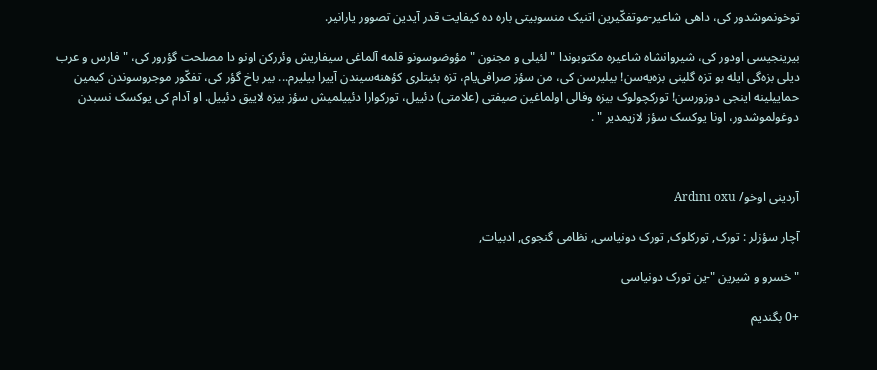توخونموشدور کی، داهی شاعیر-موتفکّیرین اتنیک منسوبیتی باره ده کیفایت قدر آیدین تصوور یارانیر.

بیرینجیسی اودور کی، شیروانشاه شاعیره مکتوبوندا " لئیلی و مجنون " مؤوضوسونو قلمه آلماغی سیفاریش وئررکن اونو دا مصلحت گؤرور کی، " فارس و عرب دیلی بزه‌گی ایله بو تزه گلینی بزه‌یه‌سن! بیلیرسن کی، من سؤز صرافی‌یام، تزه بئیتلری کؤهنه‌سیندن آییرا بیلیرم... بیر باخ گؤر کی، تفکّور موجروسوندن کیمین حماییلینه اینجی دوزورسن! تورکچولوک بیزه وفالی اولماغین صیفتی (علامتی) دئییل، تورکوارا دئییلمیش سؤز بیزه لاییق دئییل. او آدام کی یوکسک نسبدن دوغولموشدور، اونا یوکسک سؤز لازیمدیر " .



آردینی اوخو/ Ardını oxu

آچار سؤزلر : تورک, تورکلوک, تورک دونیاسی, نظامی گنجوی, ادبیات,

" خسرو و شیرین "-ین تورک دونیاسی

+0 بگندیم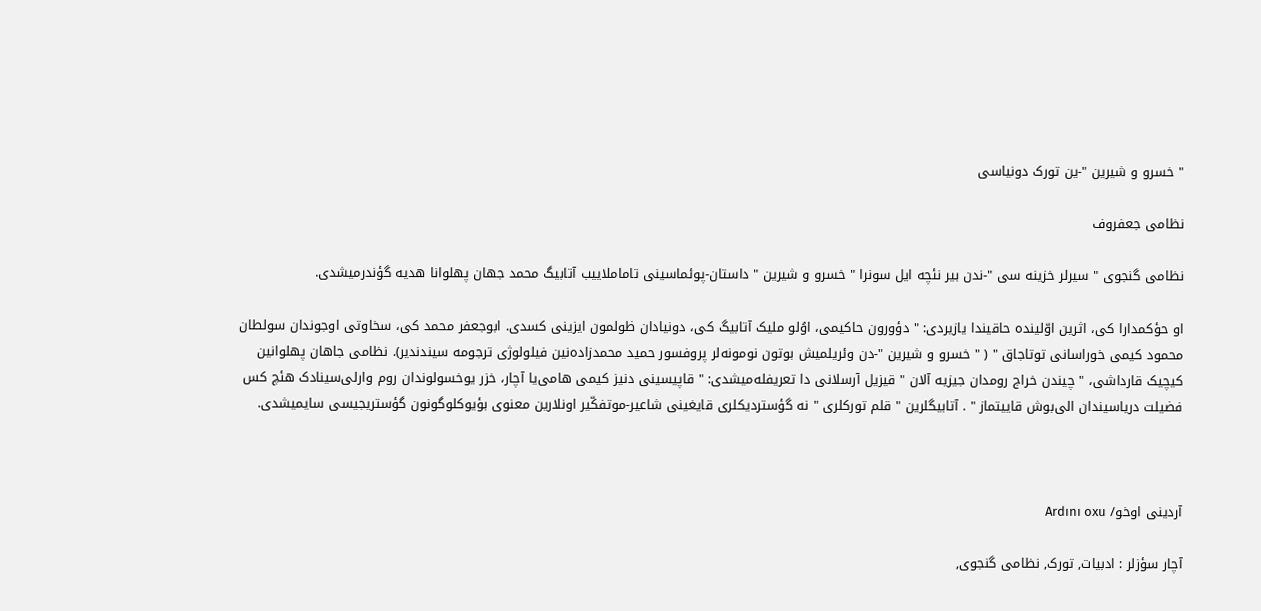" خسرو و شیرین "-ین تورک دونیاسی

نظامی جعفروف

نظامی گنجوی " سیرلر خزینه سی "-ندن بیر نئچه ایل سونرا " خسرو و شیرین " داستان-پوئماسینی تاماملاییب آتابیگ محمد جهان پهلوانا هدیه گؤندرمیشدی.

او حؤکمدارا کی، اثرین اوّلینده حاقیندا یازیردی: " دؤورون حاکیمی، اوُلو ملیک آتابیگ کی، دونیادان ظولمون ایزینی کسدی. ابوجعفر محمد کی، سخاوتی اوجوندان سولطان محمود کیمی خوراسانی توتاجاق " ( " خسرو و شیرین "-دن وئریلمیش بوتون نومونه‌لر پروفسور حمید محمدزاده‌نین فیلولوژی ترجومه سیندندیر). نظامی جاهان پهلوانین کیچیک قارداشی، " چیندن خراج رومدان جیزیه آلان " قیزیل آرسلانی دا تعریفله‌میشدی: " قاپیسینی دنیز کیمی هامی‌یا آچار، خزر یوخسولوندان روم وارلی‌سینادک هئچ کس فضیلت دریاسیندان الی‌بوش قاییتماز " . آتابیگلرین " قلم تورکلری " نه گؤستردیکلری قایغینی شاعیر-موتفکّیر اونلارین معنوی بؤیوکلوگونون گؤستریجیسی سایمیشدی.



آردینی اوخو/ Ardını oxu

آچار سؤزلر : ادبیات, تورک, نظامی گنجوی,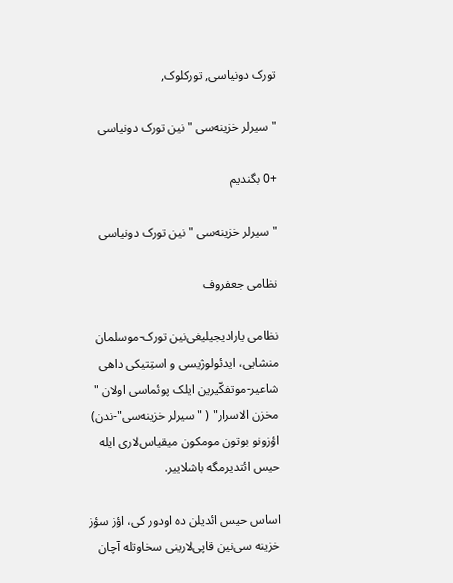تورک دونیاسی, تورکلوک,

" سیرلر خزینه‌سی "نین تورک دونیاسی

+0 بگندیم

" سیرلر خزینه‌سی "نین تورک دونیاسی

نظامی جعفروف

نظامی یارادیجیلیغی‌نین تورک-موسلمان منشایی، ایدئولوژیسی و استِتیکی داهی شاعیر-موتفکّیرین ایلک پوئماسی اولان " مخزن الاسرار" ( "سیرلر خزینه‌سی"-ندن) اؤزونو بوتون مومکون میقیاس‌لاری ایله حیس ائتدیرمگه باشلاییر.

اساس حیس ائدیلن ده اودور کی، اؤز سؤز خزینه سی‌نین قاپی‌لارینی سخاوتله آچان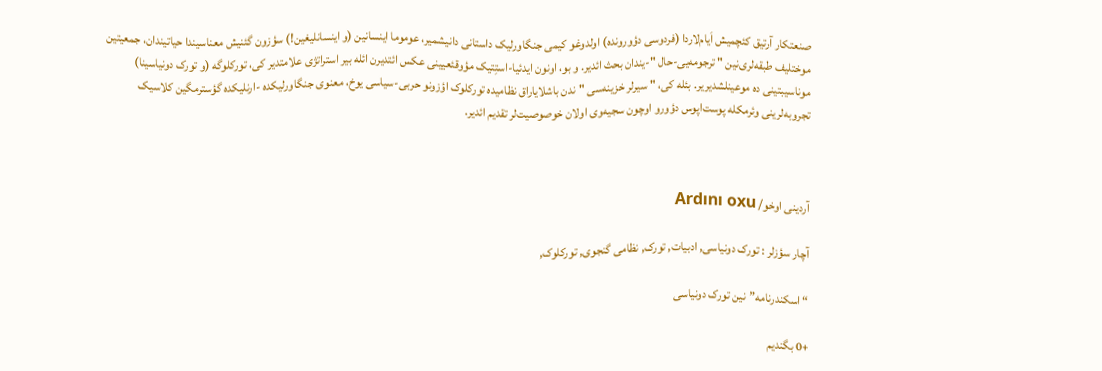صنعتکار آرتیق کئچمیش اَیام‌لاردا (فردوسی دؤورونده) اولدوغو کیمی جنگاورلیک داستانی دانیشمیر، عوموما اینسانین (و اینسانلیغین!) سؤزون گئنیش معناسیندا حیاتیندان، جمعیتین موختلیف طبقه‌لری‌نین " ترجومه‌یی-حال "-یندان بحث ائدیر. و بو، اونون ایدئیا-استِتیک مؤوقئعیینی عکس ائتدیرن ائله بیر استراتژی علامتدیر کی، تورکلوگه (و تورک دونیاسینا) موناسیبتینی ده موعینلشدیریر. بئله کی، " سیرلر خزینه‌سی "ندن باشلایاراق نظامیده تورکلوک اؤزونو حربی-سیاسی یوخ، معنوی جنگاورلیکده -ارنلیکده گؤسترمگین کلاسیک تجروبه‌لرینی وئرمکله پوست‌اپوس دؤورو اوچون سجیه‌وی اولان خوصوصیت‌لر تقدیم ائدیر.



آردینی اوخو/ Ardını oxu

آچار سؤزلر : تورک دونیاسی, ادبیات, تورک, نظامی گنجوی, تورکلوک,

“ اسکندرنامه”نین تورک دونیاسی

+0 بگندیم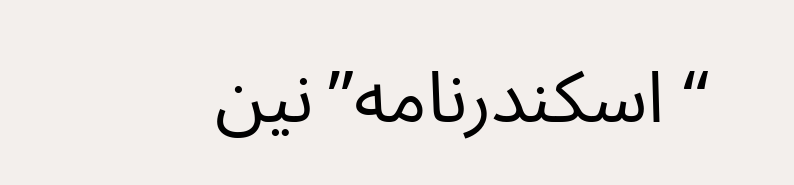“ اسکندرنامه”نین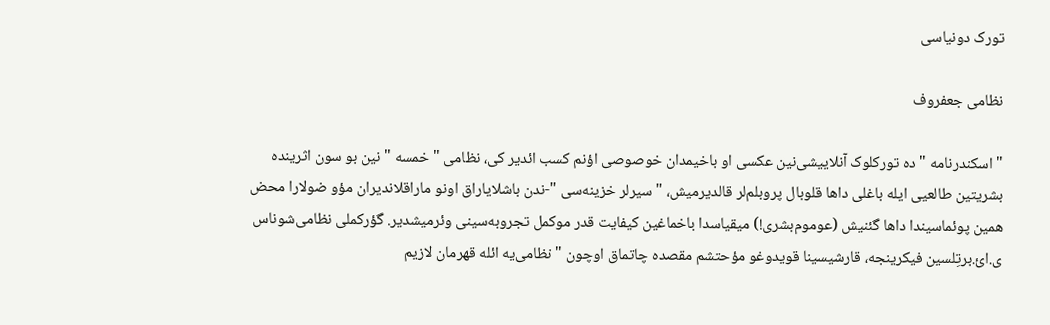تورک دونیاسی

نظامی جعفروف

" اسکندرنامه " ده تورکلوک آنلاییشی‌نین عکسی او باخیمدان خوصوصی اؤنم کسب ائدیر کی، نظامی " خمسه " نین بو سون اثرینده بشریتین طالعیی ایله باغلی داها قلوبال پروبلم‌لر قالدیرمیش، " سیرلر خزینه‌سی "-ندن باشلایاراق اونو ماراقلاندیران مؤو ضولارا محض همین پوئماسیندا داها گئنیش (عوموم‌بشری!) میقیاسدا باخماغین کیفایت قدر موکمل تجروبه‌سینی وئرمیشدیر. گؤرکملی نظامی‌شوناس ی.ائ.برتِلسین فیکرینجه، قارشیسینا قویدوغو مؤحتشم مقصده چاتماق اوچون " نظامی‌یه ائله قهرمان لازیم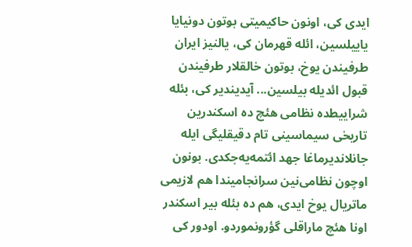ایدی کی، اونون حاکیمیتی بوتون دونیایا یاییلسین، ائله قهرمان کی، یالنیز ایران طرفیندن یوخ، بوتون خالقلار طرفیندن قبول ائدیله بیلسین... آیدیندیر کی، بئله شراییطده نظامی هئچ ده اسکندرین تاریخی سیماسینی تام دقیقلیگی ایله جانلاندیرماغا جهد ائتمه‌یه‌جکدی. بونون اوچون نظامی‌نین سرانجامیندا هم لازیمی ماتریال یوخ ایدی، هم ده بئله بیر اسکندر اونا هئچ ماراقلی گؤرونموردو. اودور کی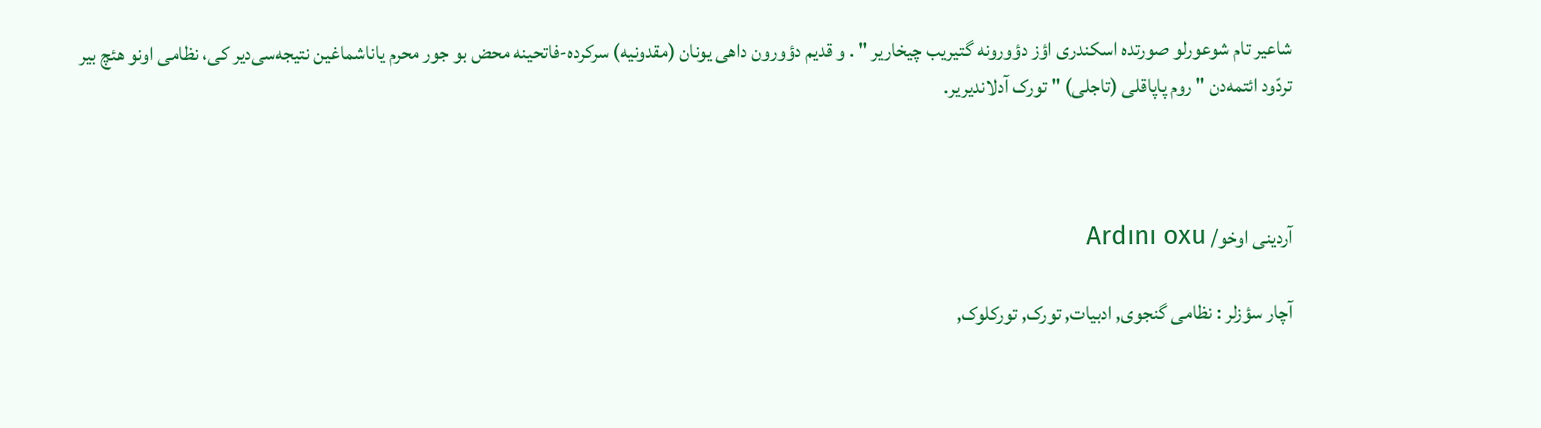شاعیر تام شوعورلو صورتده اسکندری اؤز دؤورونه گتیریب چیخاریر " . و قدیم دؤورون داهی یونان (مقدونیه) سرکرده-فاتحینه محض بو جور محرم یاناشماغین نتیجه‌سی‌دیر کی، نظامی اونو هئچ بیر تردّود ائتمه‌دن " روم پاپاقلی (تاجلی) " تورک آدلاندیریر.



آردینی اوخو/ Ardını oxu

آچار سؤزلر : نظامی گنجوی, ادبیات, تورک, تورکلوک,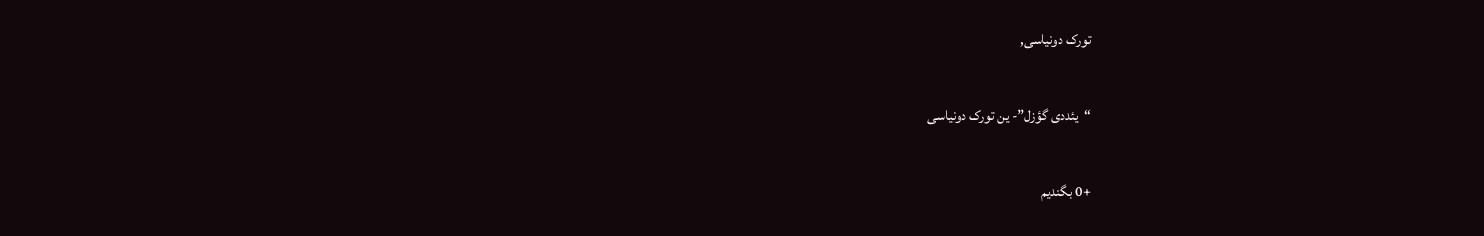تورک دونیاسی,

“یئددی گؤزل”- ین تورک دونیاسی

+0 بگندیم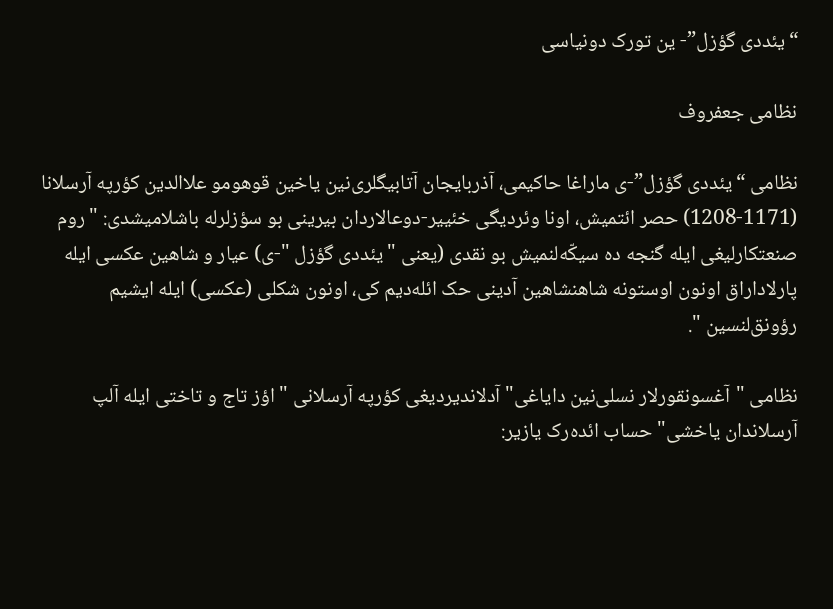“یئددی گؤزل”- ین تورک دونیاسی

نظامی جعفروف

نظامی “یئددی گؤزل”-ی ماراغا حاکیمی، آذربایجان آتابیگلری‌نین یاخین قوهومو علاالدین کؤرپه آرسلانا (1171-1208) حصر ائتمیش، اونا وئردیگی خئییر-دوعالاردان بیرینی بو سؤزلرله باشلامیشدی: "روم صنعتکارلیغی ایله گنجه ده سیکّه‌لنمیش بو نقدی (یعنی "یئددی گؤزل "-ی) عیار و شاهین عکسی ایله پارلاداراق اونون اوستونه شاهنشاهین آدینی حک ائله‌دیم کی، اونون شکلی (عکسی) ایله ایشیم رؤونق‌لنسین ".

نظامی "آغسونقورلار نسلی‌نین دایاغی‌" آدلاندیردیغی کؤرپه آرسلانی "اؤز تاج و تاختی ایله آلپ آرسلاندان یاخشی‌" حساب ائده‌رک یازیر: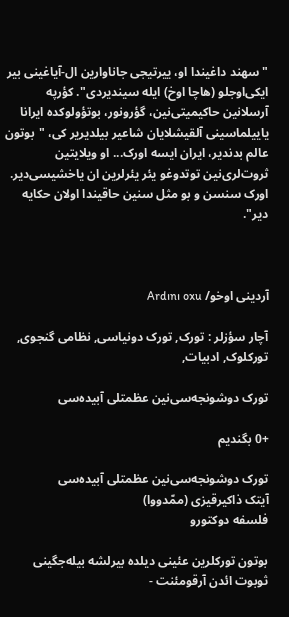"سهند داغیندا او، ییرتیجی جاناوارین ال-آیاغینی بیر ایکی‌اوجلو (هاچا اوخ) ایله سیندیردی‌". کؤرپه آرسلانین حاکیمیتی‌نین، گؤرونور، بوتؤولوکده ایرانا یاییلماسینی آلقیشلایان شاعیر بیلدیریر کی، "بوتون عالم بدندیر، ایران ایسه اورک... او ویلایتین ثروت‌لری‌نین توتدوغو یئر یئرلرین ان یاخشیسی‌دیر. اورک سنسن و بو مثل سنین حاقیندا اولان حکایه دیر‌".



آردینی اوخو/ Ardını oxu

آچار سؤزلر : تورک, تورک دونیاسی, نظامی گنجوی, تورکلوک, ادبیات,

تورک دوشونجه‌سی‌نین عظمتلی آبیده‌سی

+0 بگندیم

تورک دوشونجه‌سی‌نین عظمتلی آبیده‌سی
آیتک ذاکیرقیزی (ممّدووا)
فلسفه دوکتورو

بوتون تورکلرین عئینی دیلده بیرلشه بیله‌جگینی ثوبوت ائدن آرقومئنت -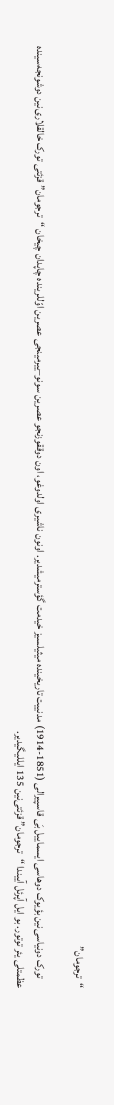“ترجومان”

     تورک دونیاسی‌نین بؤیوک دوهاسی ایسماییل بَی قاسپیرالی (1851-1914) مدنییت تاریخینده میثیلسیز خیدمت گؤسترمیشدیر. اونون ناشیری اولدوغو، اون دوققوزنجو عصرین سونو–ییرمینجی عصرین اوّللرینده چاپدان چیخان “ترجومان” قزئتی تورک خالقلاری‌نین دوشونجه‌سینده عظمتلی یئر توتور. بو ایل آپرئل آییندا “ترجومان” قزئتی‌نین 135 ایللیگیدیر.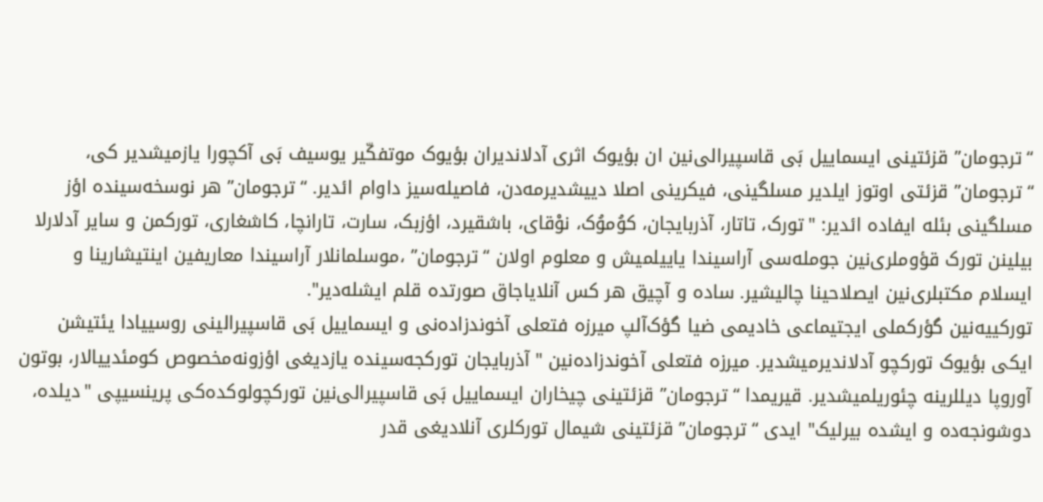“ترجومان” قزئتینی ایسماییل بَی قاسپیرالی‌نین ان بؤیوک اثری آدلاندیران بؤیوک موتفکّیر یوسیف بَی آکچورا یازمیشدیر کی، “ترجومان” قزئتی اوتوز ایلدیر مسلگینی، فیکرینی اصلا دییشدیرمه‌دن، فاصیله‌سیز داوام ائدیر. “ترجومان” هر نوسخه‌سینده اؤز مسلگینی بئله ایفاده ائدیر: "تورک، تاتار، آذربایجان، کوُموُک، نوْقای، باشقیرد، اؤزبک، سارت، تارانچا، کاشغاری، تورکمن و سایر آدلارلا بیلینن تورک قؤوملری‌نین جومله‌سی آراسیندا یاییلمیش و معلوم اولان “ترجومان” ،موسلمانلار آراسیندا معاریفین اینتیشارینا و ایسلام مکتبلری‌نین ایصلاحینا چالیشیر. ساده و آچیق هر کس آنلایاجاق صورتده قلم ایشله‌دیر".
تورکییه‌‌نین گؤرکملی ایجتیماعی خادیمی ضیا گؤک‌آلپ میرزه فتعلی آخوندزاده‌نی و ایسماییل بَی قاسپیرالینی روسییادا یئتیشن ایکی بؤیوک تورکچو آدلاندیرمیشدیر. میرزه فتعلی آخوندزاده‌نین "آذربایجان تورکجه‌سینده یازدیغی اؤزونه‌مخصوص کومئدییالار، بوتون آوروپا دیللرینه چئوریلمیشدیر. قیریمدا “ترجومان” قزئتینی چیخاران ایسماییل بَی قاسپیرالی‌نین تورکچولوکده‌کی پرینسیپی "دیلده، دوشونجه‌ده و ایشده بیرلیک" ایدی “ترجومان” قزئتینی شیمال تورکلری آنلادیغی قدر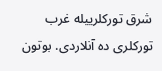شرق تورکلرییله غرب تورکلری ده آنلاردی. بوتون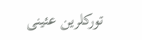تورکلرین عئینی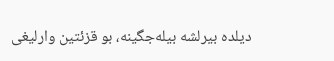دیلده بیرلشه بیله‌جگینه، بو قزئتین وارلیغی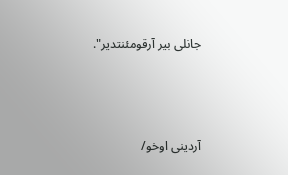جانلی بیر آرقومئنتدیر".



آردینی اوخو/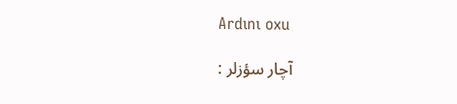Ardını oxu

آچار سؤزلر :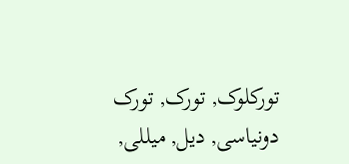تورکلوک, تورک, تورک دونیاسی, دیل, میللی,